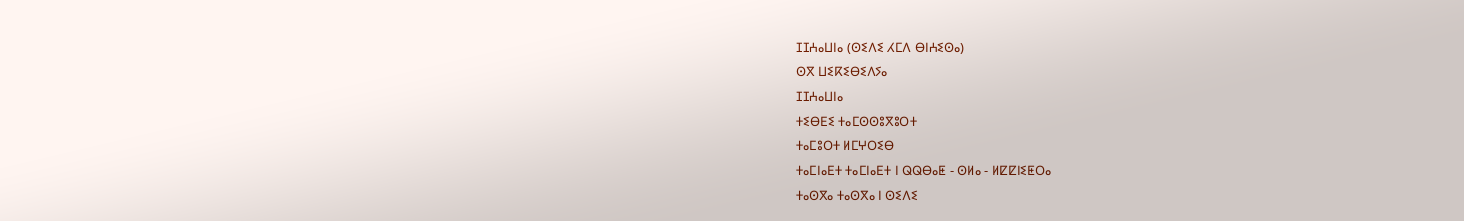ⵊⵊⵄⴰⵡⵏⴰ (ⵙⵉⴷⵉ ⵃⵎⴷ ⴱⵏⵄⵉⵙⴰ)
ⵙⴳ ⵡⵉⴽⵉⴱⵉⴷⵢⴰ
ⵊⵊⵄⴰⵡⵏⴰ
ⵜⵉⴱⴹⵉ ⵜⴰⵎⵙⵙⵓⴳⵓⵔⵜ
ⵜⴰⵎⵓⵔⵜ ⵍⵎⵖⵔⵉⴱ
ⵜⴰⵎⵏⴰⴹⵜ ⵜⴰⵎⵏⴰⴹⵜ ⵏ ⵕⵕⴱⴰⵟ - ⵙⵍⴰ - ⵍⵇⵇⵏⵉⵟⵔⴰ
ⵜⴰⵙⴳⴰ ⵜⴰⵙⴳⴰ ⵏ ⵙⵉⴷⵉ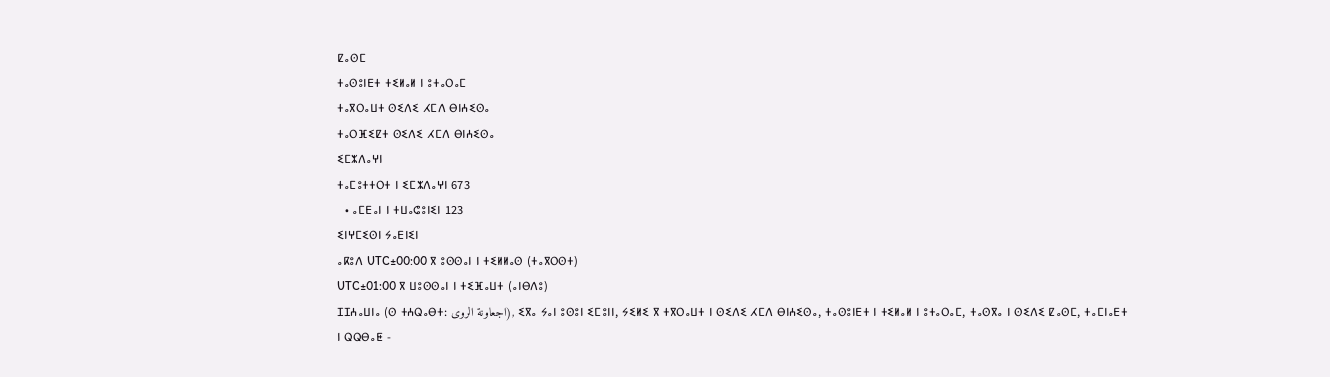ⵇⴰⵙⵎ
ⵜⴰⵙⵓⵏⴹⵜ ⵜⵉⵍⴰⵍ ⵏ ⵓⵜⴰⵔⴰⵎ
ⵜⴰⴳⵔⴰⵡⵜ ⵙⵉⴷⵉ ⵃⵎⴷ ⴱⵏⵄⵉⵙⴰ
ⵜⴰⵔⴼⵉⵇⵜ ⵙⵉⴷⵉ ⵃⵎⴷ ⴱⵏⵄⵉⵙⴰ
ⵉⵎⵣⴷⴰⵖⵏ
ⵜⴰⵎⵓⵜⵜⵔⵜ ⵏ ⵉⵎⵣⴷⴰⵖⵏ 673
  • ⴰⵎⴹⴰⵏ ⵏ ⵜⵡⴰⵛⵓⵏⵉⵏ 123
ⵉⵏⵖⵎⵉⵙⵏ ⵢⴰⴹⵏⵉⵏ
ⴰⴽⵓⴷ UTC±00:00 ⴳ ⵓⵙⵙⴰⵏ ⵏ ⵜⵉⵍⵍⴰⵙ (ⵜⴰⴳⵔⵙⵜ)
UTC±01:00 ⴳ ⵡⵓⵙⵙⴰⵏ ⵏ ⵜⵉⴼⴰⵡⵜ (ⴰⵏⴱⴷⵓ)
ⵊⵊⵄⴰⵡⵏⴰ (ⵙ ⵜⵄⵕⴰⴱⵜ: اجعاونة الروى), ⵉⴳⴰ ⵢⴰⵏ ⵓⵙⵓⵏ ⵉⵎⵓⵏⵏ, ⵢⵉⵍⵉ ⴳ ⵜⴳⵔⴰⵡⵜ ⵏ ⵙⵉⴷⵉ ⵃⵎⴷ ⴱⵏⵄⵉⵙⴰ, ⵜⴰⵙⵓⵏⴹⵜ ⵏ ⵜⵉⵍⴰⵍ ⵏ ⵓⵜⴰⵔⴰⵎ, ⵜⴰⵙⴳⴰ ⵏ ⵙⵉⴷⵉ ⵇⴰⵙⵎ, ⵜⴰⵎⵏⴰⴹⵜ ⵏ ⵕⵕⴱⴰⵟ -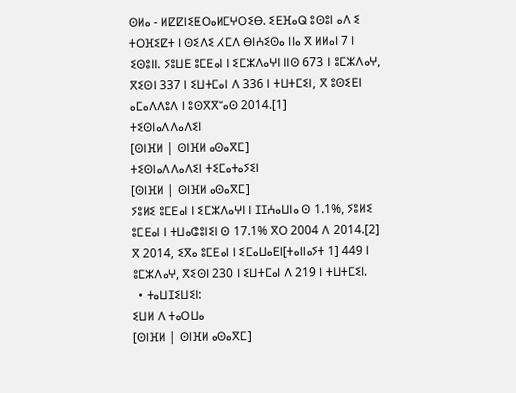ⵙⵍⴰ - ⵍⵇⵇⵏⵉⵟⵔⴰⵍⵎⵖⵔⵉⴱ. ⵉⴹⴼⴰⵕ ⵓⵙⵓⵏ ⴰⴷ ⵉ ⵜⵔⴼⵉⵇⵜ ⵏ ⵙⵉⴷⵉ ⵃⵎⴷ ⴱⵏⵄⵉⵙⴰ ⵏⵏⴰ ⴳ ⵍⵍⴰⵏ 7 ⵏ ⵉⵙⵓⵏⵏ. ⵢⵓⵡⴹ ⵓⵎⴹⴰⵏ ⵏ ⵉⵎⵣⴷⴰⵖⵏ ⵏⵏⵙ 673 ⵏ ⵓⵎⵣⴷⴰⵖ, ⴳⵉⵙⵏ 337 ⵏ ⵉⵡⵜⵎⴰⵏ ⴷ 336 ⵏ ⵜⵡⵜⵎⵉⵏ, ⴳ ⵓⵙⵉⴹⵏ ⴰⵎⴰⴷⴷⵓⴷ ⵏ ⵓⵙⴳⴳⵯⴰⵙ 2014.[1]
ⵜⵉⵙⵏⴰⴷⴷⴰⴷⵉⵏ
[ⵙⵏⴼⵍ | ⵙⵏⴼⵍ ⴰⵙⴰⴳⵎ]
ⵜⵉⵙⵏⴰⴷⴷⴰⴷⵉⵏ ⵜⵉⵎⴰⵜⴰⵢⵉⵏ
[ⵙⵏⴼⵍ | ⵙⵏⴼⵍ ⴰⵙⴰⴳⵎ]
ⵢⵓⵍⵉ ⵓⵎⴹⴰⵏ ⵏ ⵉⵎⵣⴷⴰⵖⵏ ⵏ ⵊⵊⵄⴰⵡⵏⴰ ⵙ 1.1%, ⵢⵓⵍⵉ ⵓⵎⴹⴰⵏ ⵏ ⵜⵡⴰⵛⵓⵏⵉⵏ ⵙ 17.1% ⴳⵔ 2004 ⴷ 2014.[2] ⴳ 2014, ⵉⴳⴰ ⵓⵎⴹⴰⵏ ⵏ ⵉⵎⴰⵡⴰⴹⵏ[ⵜⴰⵏⵏⴰⵢⵜ 1] 449 ⵏ ⵓⵎⵣⴷⴰⵖ, ⴳⵉⵙⵏ 230 ⵏ ⵉⵡⵜⵎⴰⵏ ⴷ 219 ⵏ ⵜⵡⵜⵎⵉⵏ.
  • ⵜⴰⵡⵊⵉⵡⵉⵏ:
ⵉⵡⵍ ⴷ ⵜⴰⵔⵡⴰ
[ⵙⵏⴼⵍ | ⵙⵏⴼⵍ ⴰⵙⴰⴳⵎ]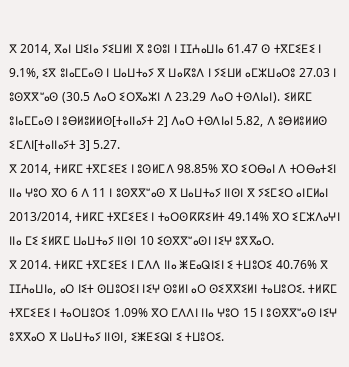ⴳ 2014, ⴳⴰⵏ ⵡⵉⵏⴰ ⵢⵉⵡⵍⵏ ⴳ ⵓⵙⵓⵏ ⵏ ⵊⵊⵄⴰⵡⵏⴰ 61.47 ⵙ ⵜⴳⵎⵉⴹⵉ ⵏ 9.1%, ⵉⴳ ⵓⵏⴰⵎⵎⴰⵙ ⵏ ⵡⴰⵡⵜⴰⵢ ⴳ ⵡⴰⴽⵓⴷ ⵏ ⵢⵉⵡⵍ ⴰⵎⵣⵡⴰⵔⵓ 27.03 ⵏ ⵓⵙⴳⴳⵯⴰⵙ (30.5 ⴷⴰⵔ ⵉⵔⴳⴰⵣⵏ ⴷ 23.29 ⴷⴰⵔ ⵜⵙⴷⵏⴰⵏ). ⵉⵍⴽⵎ ⵓⵏⴰⵎⵎⴰⵙ ⵏ ⵓⴱⵍⵓⵍⵍⵙ[ⵜⴰⵏⵏⴰⵢⵜ 2] ⴷⴰⵔ ⵜⵙⴷⵏⴰⵏ 5.82, ⴷ ⵓⴱⵍⵓⵍⵍⵙ ⵉⵎⴷⵏ[ⵜⴰⵏⵏⴰⵢⵜ 3] 5.27.
ⴳ 2014, ⵜⵍⴽⵎ ⵜⴳⵎⵉⴹⵉ ⵏ ⵓⵙⵍⵎⴷ 98.85% ⴳⵔ ⵉⵔⴱⴰⵏ ⴷ ⵜⵔⴱⴰⵜⵉⵏ ⵏⵏⴰ ⵖⵓⵔ ⴳⵔ 6 ⴷ 11 ⵏ ⵓⵙⴳⴳⵯⴰⵙ ⴳ ⵡⴰⵡⵜⴰⵢ ⵏⵏⵙⵏ ⴳ ⵢⵉⵎⵉⵔ ⴰⵏⵎⵍⴰⵏ 2013/2014, ⵜⵍⴽⵎ ⵜⴳⵎⵉⴹⵉ ⵏ ⵜⴰⵔⵙⴽⴽⵉⵍⵜ 49.14% ⴳⵔ ⵉⵎⵣⴷⴰⵖⵏ ⵏⵏⴰ ⵎⵉ ⵉⵍⴽⵎ ⵡⴰⵡⵜⴰⵢ ⵏⵏⵙⵏ 10 ⵉⵙⴳⴳⵯⴰⵙⵏ ⵏⵉⵖ ⵓⴳⴳⴰⵔ.
ⴳ 2014. ⵜⵍⴽⵎ ⵜⴳⵎⵉⴹⵉ ⵏ ⵎⴷⴷ ⵏⵏⴰ ⵥⴹⴰⵕⵏⵉⵏ ⵉ ⵜⵡⵓⵔⵉ 40.76% ⴳ ⵊⵊⵄⴰⵡⵏⴰ, ⴰⵔ ⵏⵉⵜ ⵙⵡⵓⵔⵉⵏ ⵏⵉⵖ ⵙⵓⵍⵏ ⴰⵔ ⵙⵉⴳⴳⵉⵍⵏ ⵜⴰⵡⵓⵔⵉ. ⵜⵍⴽⵎ ⵜⴳⵎⵉⴹⵉ ⵏ ⵜⴰⵔⵡⵓⵔⵉ 1.09% ⴳⵔ ⵎⴷⴷⵏ ⵏⵏⴰ ⵖⵓⵔ 15 ⵏ ⵓⵙⴳⴳⵯⴰⵙ ⵏⵉⵖ ⵓⴳⴳⴰⵔ ⴳ ⵡⴰⵡⵜⴰⵢ ⵏⵏⵙⵏ, ⵉⵥⴹⵉⵕⵏ ⵉ ⵜⵡⵓⵔⵉ.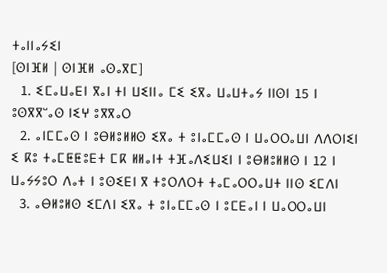ⵜⴰⵏⵏⴰⵢⵉⵏ
[ⵙⵏⴼⵍ | ⵙⵏⴼⵍ ⴰⵙⴰⴳⵎ]
  1. ⵉⵎⴰⵡⴰⴹⵏ ⴳⴰⵏ ⵜⵏ ⵡⵉⵏⵏⴰ ⵎⵉ ⵉⴳⴰ ⵡⴰⵡⵜⴰⵢ ⵏⵏⵙⵏ 15 ⵏ ⵓⵙⴳⴳⵯⴰⵙ ⵏⵉⵖ ⵓⴳⴳⴰⵔ
  2. ⴰⵏⵎⵎⴰⵙ ⵏ ⵓⴱⵍⵓⵍⵍⵙ ⵉⴳⴰ ⵜ ⵓⵏⴰⵎⵎⴰⵙ ⵏ ⵡⴰⵔⵔⴰⵡⵏ ⴷⴷⵔⵏⵉⵏ ⵉ ⴽⵓ ⵜⴰⵎⵟⵟⵓⴹⵜ ⵎⴽ ⵍⵍⴰⵏⵜ ⵜⴼⴰⴷⵉⵡⵉⵏ ⵏ ⵓⴱⵍⵓⵍⵍⵙ ⵏ 12 ⵏ ⵡⴰⵢⵢⵓⵔ ⴷⴰⵜ ⵏ ⵓⵙⵉⴹⵏ ⴳ ⵜⵓⵔⴷⵔⵜ ⵜⴰⵎⴰⵔⵔⴰⵡⵜ ⵏⵏⵙ ⵉⵎⴷⵏ
  3. ⴰⴱⵍⵓⵍⵙ ⵉⵎⴷⵏ ⵉⴳⴰ ⵜ ⵓⵏⴰⵎⵎⴰⵙ ⵏ ⵓⵎⴹⴰⵏ ⵏ ⵡⴰⵔⵔⴰⵡⵏ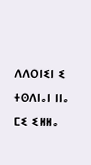ⴷⴷⵔⵏⵉⵏ ⵉ ⵜⵙⴷⵏⴰⵏ ⵏⵏⴰ ⵎⵉ ⵉⵍⵍⴰ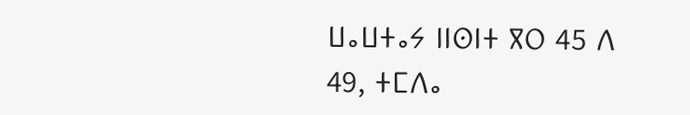ⵡⴰⵡⵜⴰⵢ ⵏⵏⵙⵏⵜ ⴳⵔ 45 ⴷ 49, ⵜⵎⴷⴰ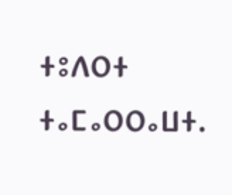ⵜⵓⴷⵔⵜ ⵜⴰⵎⴰⵔⵔⴰⵡⵜ.